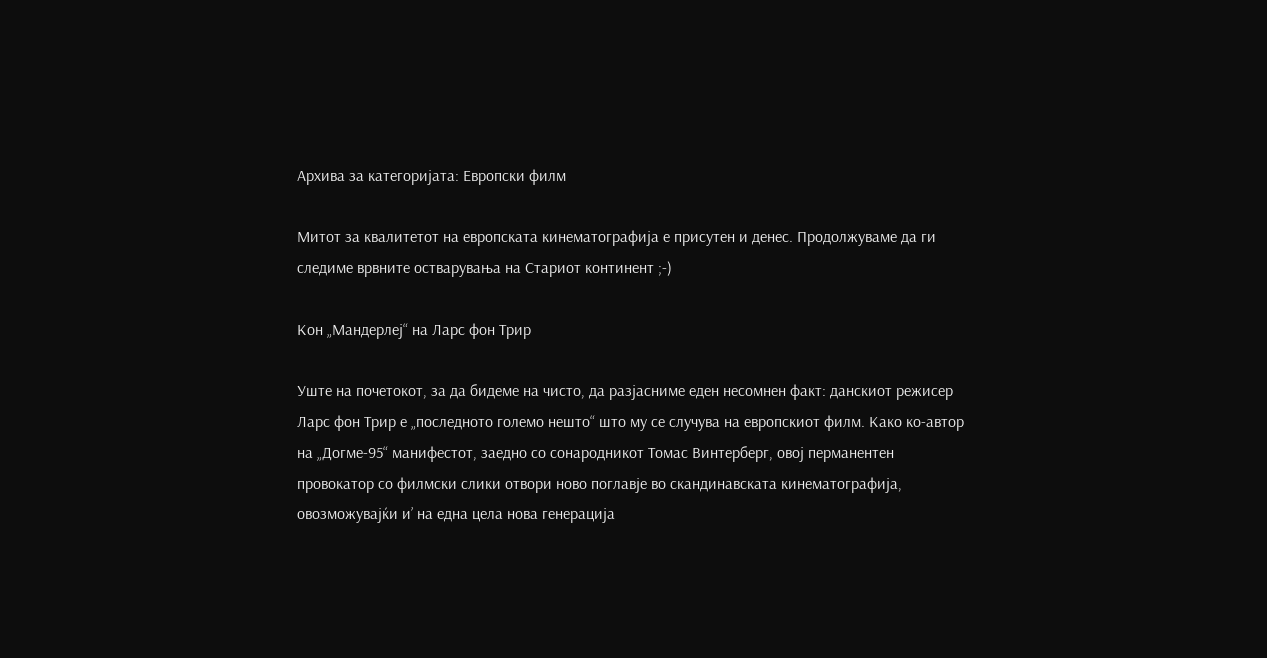Архива за категоријата: Европски филм

Митот за квалитетот на европската кинематографија е присутен и денес. Продолжуваме да ги следиме врвните остварувања на Стариот континент ;-)

Кон „Мандерлеј“ на Ларс фон Трир

Уште на почетокот, за да бидеме на чисто, да разјасниме еден несомнен факт: данскиот режисер Ларс фон Трир е „последното големо нешто“ што му се случува на европскиот филм. Како ко-автор на „Догме-95“ манифестот, заедно со сонародникот Томас Винтерберг, овој перманентен провокатор со филмски слики отвори ново поглавје во скандинавската кинематографија, овозможувајќи и’ на една цела нова генерација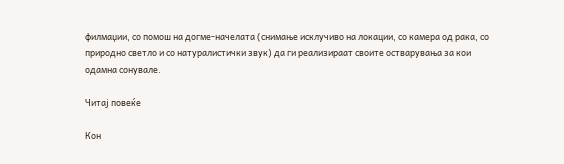филмаџии, со помош на догме-начелата (снимање исклучиво на локации, со камера од рака, со природно светло и со натуралистички звук) да ги реализираат своите остварувања за кои одамна сонувале.

Читај повеќе

Кон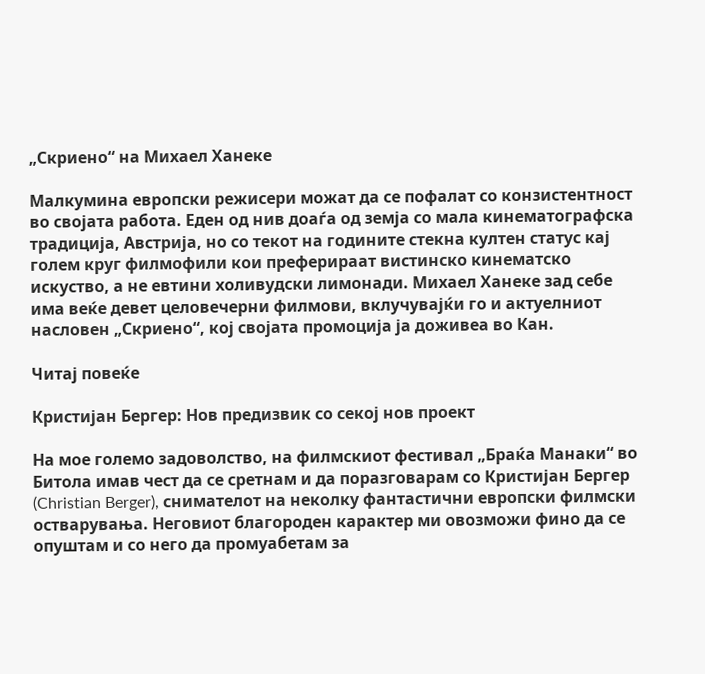„Скриено“ на Михаел Ханеке

Малкумина европски режисери можат да се пофалат со конзистентност во својата работа. Еден од нив доаѓа од земја со мала кинематографска традиција, Австрија, но со текот на годините стекна култен статус кај голем круг филмофили кои преферираат вистинско кинематско искуство, а не евтини холивудски лимонади. Михаел Ханеке зад себе има веќе девет целовечерни филмови, вклучувајќи го и актуелниот насловен „Скриено“, кој својата промоција ја доживеа во Кан.

Читај повеќе

Кристијан Бергер: Нов предизвик со секој нов проект

На мое големо задоволство, на филмскиот фестивал „Браќа Манаки“ во Битола имав чест да се сретнам и да поразговарам со Кристијан Бергер (Christian Berger), снимателот на неколку фантастични европски филмски остварувања. Неговиот благороден карактер ми овозможи фино да се опуштам и со него да промуабетам за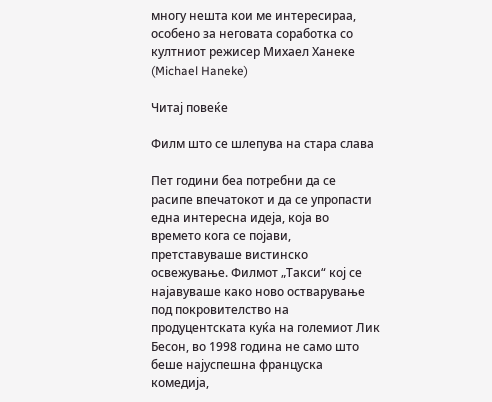многу нешта кои ме интересираа, особено за неговата соработка со култниот режисер Михаел Ханеке (Michael Haneke)

Читај повеќе

Филм што се шлепува на стара слава

Пет години беа потребни да се расипе впечатокот и да се упропасти една интересна идеја, која во времето кога се појави, претставуваше вистинско освежување. Филмот „Такси“ кој се најавуваше како ново остварување под покровителство на продуцентската куќа на големиот Лик Бесон, во 1998 година не само што беше најуспешна француска комедија,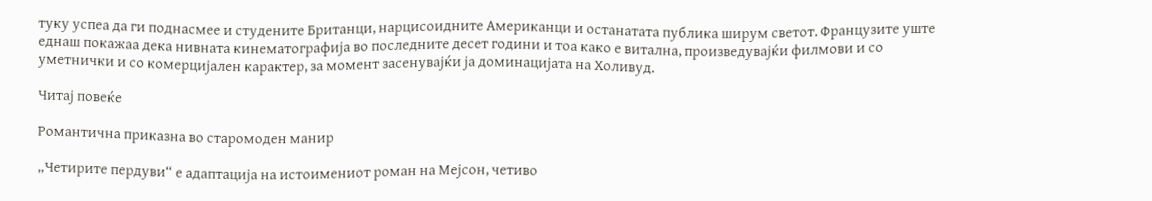туку успеа да ги поднасмее и студените Британци, нарцисоидните Американци и останатата публика ширум светот. Французите уште еднаш покажаа дека нивната кинематографија во последните десет години и тоа како е витална, произведувајќи филмови и со уметнички и со комерцијален карактер, за момент засенувајќи ја доминацијата на Холивуд.

Читај повеќе

Романтична приказна во старомоден манир

„Четирите пердуви“ е адаптација на истоимениот роман на Мејсон, четиво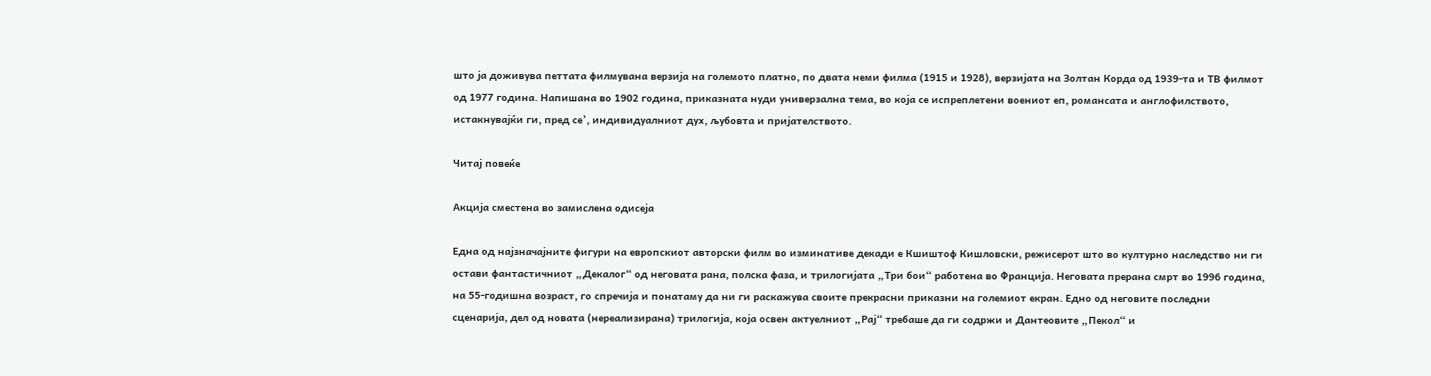што ја доживува петтата филмувана верзија на големото платно, по двата неми филма (1915 и 1928), верзијата на Золтан Корда од 1939-та и ТВ филмот од 1977 година. Напишана во 1902 година, приказната нуди универзална тема, во која се испреплетени воениот еп, романсата и англофилството, истакнувајќи ги, пред се’, индивидуалниот дух, љубовта и пријателството.

Читај повеќе

Акција сместена во замислена одисеја

Една од најзначајните фигури на европскиот авторски филм во изминативе декади е Кшиштоф Кишловски, режисерот што во културно наследство ни ги остави фантастичниот „Декалог“ од неговата рана, полска фаза, и трилогијата „Три бои“ работена во Франција. Неговата прерана смрт во 1996 година, на 55-годишна возраст, го спречија и понатаму да ни ги раскажува своите прекрасни приказни на големиот екран. Едно од неговите последни сценарија, дел од новата (нереализирана) трилогија, која освен актуелниот „Рај“ требаше да ги содржи и Дантеовите „Пекол“ и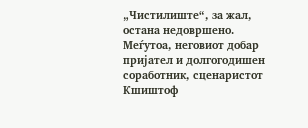„Чистилиште“, за жал, остана недовршено. Меѓутоа, неговиот добар пријател и долгогодишен соработник, сценаристот Кшиштоф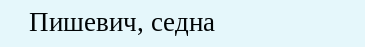Пишевич, седна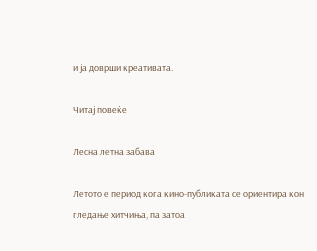и ја доврши креативата.

Читај повеќе

Лесна летна забава

Летото е период кога кино-публиката се ориентира кон гледање хитчиња, па затоа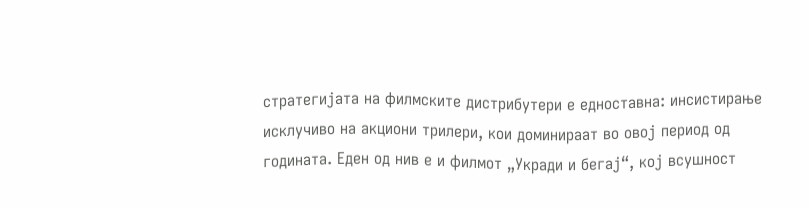стратегијата на филмските дистрибутери е едноставна: инсистирање исклучиво на акциони трилери, кои доминираат во овој период од годината. Еден од нив е и филмот „Укради и бегај“, кој всушност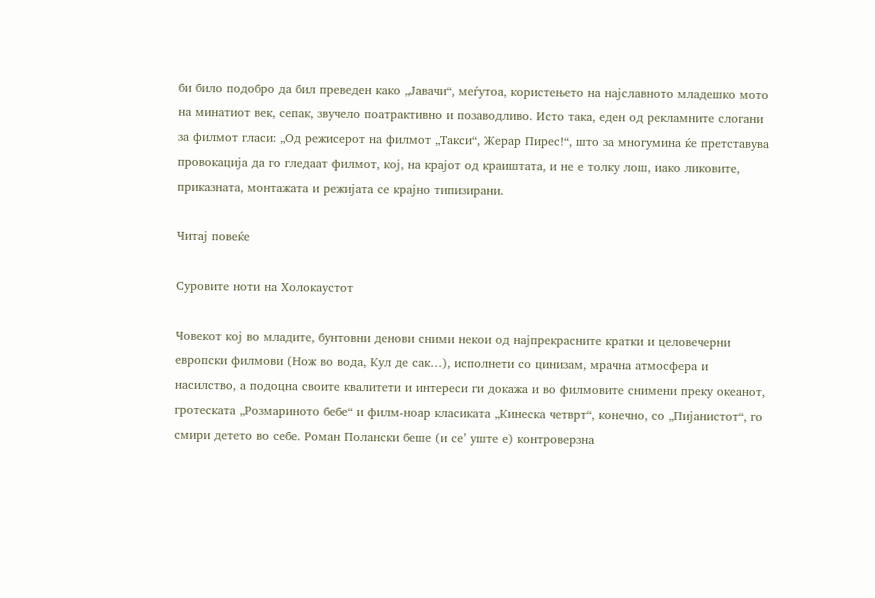би било подобро да бил преведен како „Јавачи“, меѓутоа, користењето на најславното младешко мото на минатиот век, сепак, звучело поатрактивно и позаводливо. Исто така, еден од рекламните слогани за филмот гласи: „Од режисерот на филмот „Такси“, Жерар Пирес!“, што за многумина ќе претставува провокација да го гледаат филмот, кој, на крајот од краиштата, и не е толку лош, иако ликовите, приказната, монтажата и режијата се крајно типизирани.

Читај повеќе

Суровите ноти на Холокаустот

Човекот кој во младите, бунтовни денови сними некои од најпрекрасните кратки и целовечерни европски филмови (Нож во вода, Кул де сак…), исполнети со цинизам, мрачна атмосфера и насилство, а подоцна своите квалитети и интереси ги докажа и во филмовите снимени преку океанот, гротеската „Розмариното бебе“ и филм-ноар класиката „Кинеска четврт“, конечно, со „Пијанистот“, го смири детето во себе. Роман Полански беше (и се’ уште е) контроверзна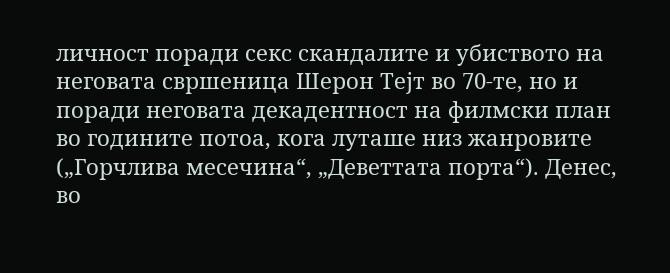личност поради секс скандалите и убиството на неговата свршеница Шерон Тејт во 70-те, но и поради неговата декадентност на филмски план во годините потоа, кога луташе низ жанровите („Горчлива месечина“, „Деветтата порта“). Денес, во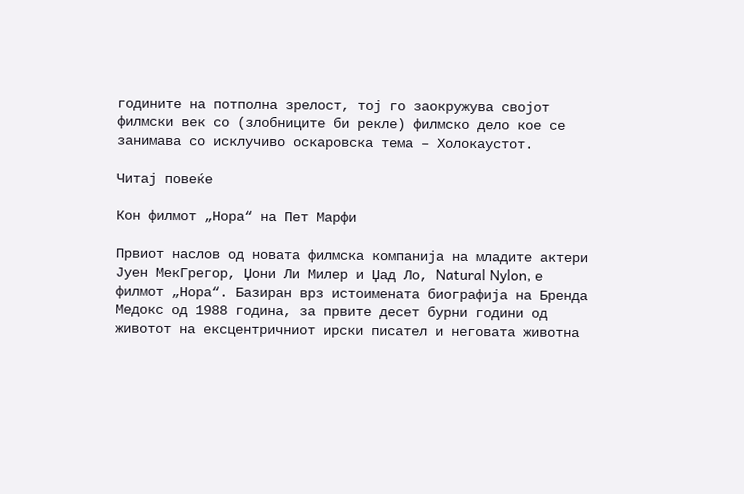годините на потполна зрелост, тој го заокружува својот филмски век со (злобниците би рекле) филмско дело кое се занимава со исклучиво оскаровска тема – Холокаустот.

Читај повеќе

Кон филмот „Нора“ на Пет Марфи

Првиот наслов од новата филмска компанија на младите актери Јуен МекГрегор, Џони Ли Милер и Џад Ло, Natural Nylon, е филмот „Нора“. Базиран врз истоимената биографија на Бренда Медокс од 1988 година, за првите десет бурни години од животот на ексцентричниот ирски писател и неговата животна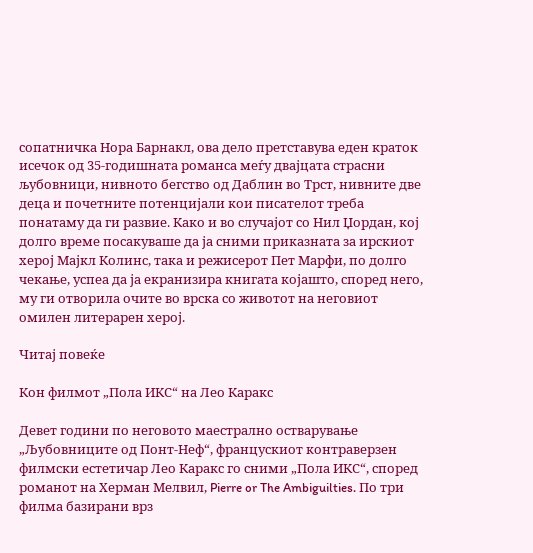сопатничка Нора Барнакл, ова дело претставува еден краток исечок од 35-годишната романса меѓу двајцата страсни љубовници, нивното бегство од Даблин во Трст, нивните две деца и почетните потенцијали кои писателот треба понатаму да ги развие. Како и во случајот со Нил Џордан, кој долго време посакуваше да ја сними приказната за ирскиот херој Мајкл Колинс, така и режисерот Пет Марфи, по долго чекање, успеа да ја екранизира книгата којашто, според него, му ги отворила очите во врска со животот на неговиот омилен литерарен херој.

Читај повеќе

Кон филмот „Пола ИКС“ на Лео Каракс

Девет години по неговото маестрално остварување „Љубовниците од Понт-Неф“, францускиот контраверзен филмски естетичар Лео Каракс го сними „Пола ИКС“, според романот на Херман Мелвил, Pierre or The Ambiguilties. По три филма базирани врз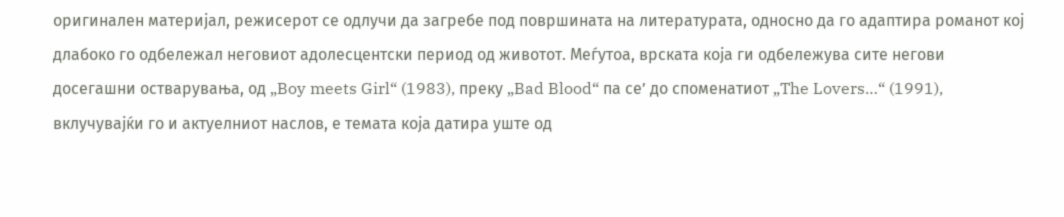оригинален материјал, режисерот се одлучи да загребе под површината на литературата, односно да го адаптира романот кој длабоко го одбележал неговиот адолесцентски период од животот. Меѓутоа, врската која ги одбележува сите негови досегашни остварувања, од „Boy meets Girl“ (1983), преку „Bad Blood“ па се’ до споменатиот „The Lovers…“ (1991), вклучувајќи го и актуелниот наслов, е темата која датира уште од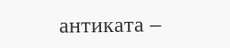антиката –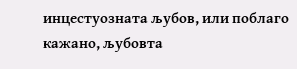инцестуозната љубов, или поблаго кажано, љубовта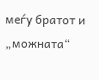меѓу братот и „можната“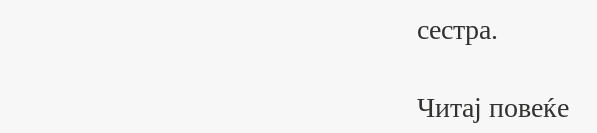сестра.

Читај повеќе